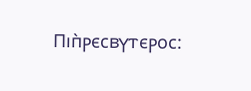Ⲡⲓⲡ̀ⲣⲉⲥⲃⲩⲧⲉⲣⲟⲥ: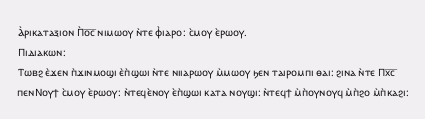Ⲁ̀ⲣⲓⲕⲁⲧⲁⲝⲓⲟⲛ Ⲡ̀ⲟ̅ⲥ̅ ⲛⲓⲙⲱⲟⲩ ⲛ̀ⲧⲉ ⲫ̀ⲓⲁⲣⲟ: ⲥ̀ⲙⲟⲩ ⲉ̀ⲣⲱⲟⲩ.
Ⲡⲓⲇⲓⲁⲕⲱⲛ:
Ⲧⲱⲃϩ ⲉ̀ϫⲉⲛ ⲡ̀ϫⲓⲛⲙⲟϣⲓ ⲉ̀ⲡ̀ϣⲱⲓ ⲛ̀ⲧⲉ ⲛⲓⲓⲁⲣⲱⲟⲩ ⲙ̀ⲙⲱⲟⲩ ϧⲉⲛ ⲧⲁⲓⲣⲟⲙⲡⲓ ⲑⲁⲓ: ϩⲓⲛⲁ ⲛ̀ⲧⲉ Ⲡⲭ̅ⲥ̅ ⲡⲉⲛⲚⲟⲩϯ ⲥ̀ⲙⲟⲩ ⲉ̀ⲣⲱⲟⲩ: ⲛ̀ⲧⲉϥⲉ̀ⲛⲟⲩ ⲉ̀ⲡ̀ϣⲱⲓ ⲕⲁⲧⲁ ⲛⲟⲩϣⲓ: ⲛ̀ⲧⲉϥϯ ⲙ̀ⲡ̀ⲟⲩⲛⲟⲩϥ ⲙ̀ⲡ̀ϩⲟ ⲙ̀ⲡ̀ⲕⲁϩⲓ: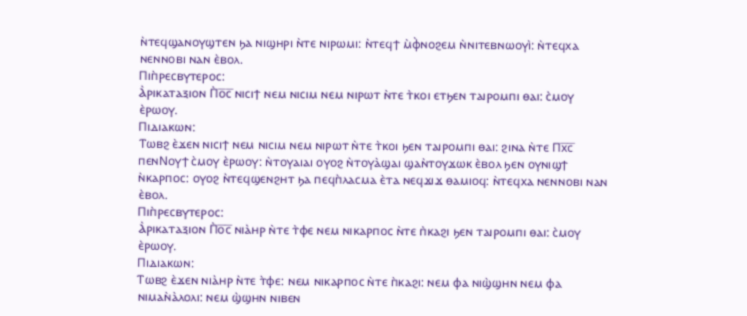ⲛ̀ⲧⲉϥϣⲁⲛⲟⲩϣⲧⲉⲛ ϧⲁ ⲛⲓϣⲏⲣⲓ ⲛ̀ⲧⲉ ⲛⲓⲣⲱⲙⲓ: ⲛ̀ⲧⲉϥϯ ⲙ̀ⲫ̀ⲛⲟϩⲉⲙ ⲛ̀ⲛⲓⲧⲉⲃⲛⲱⲟⲩⲓ̀: ⲛ̀ⲧⲉϥⲭⲁ ⲛⲉⲛⲛⲟⲃⲓ ⲛⲁⲛ ⲉ̀ⲃⲟⲗ.
Ⲡⲓⲡ̀ⲣⲉⲥⲃⲩⲧⲉⲣⲟⲥ:
Ⲁ̀ⲣⲓⲕⲁⲧⲁⲝⲓⲟⲛ Ⲡ̀ⲟ̅ⲥ̅ ⲛⲓⲥⲓϯ ⲛⲉⲙ ⲛⲓⲥⲓⲙ ⲛⲉⲙ ⲛⲓⲣⲱⲧ ⲛ̀ⲧⲉ ⲧ̀ⲕⲟⲓ ⲉⲧϧⲉⲛ ⲧⲁⲓⲣⲟⲙⲡⲓ ⲑⲁⲓ: ⲥ̀ⲙⲟⲩ ⲉ̀ⲣⲱⲟⲩ.
Ⲡⲓⲇⲓⲁⲕⲱⲛ:
Ⲧⲱⲃϩ ⲉ̀ϫⲉⲛ ⲛⲓⲥⲓϯ ⲛⲉⲙ ⲛⲓⲥⲓⲙ ⲛⲉⲙ ⲛⲓⲣⲱⲧ ⲛ̀ⲧⲉ ⲧ̀ⲕⲟⲓ ϧⲉⲛ ⲧⲁⲓⲣⲟⲙⲡⲓ ⲑⲁⲓ: ϩⲓⲛⲁ ⲛ̀ⲧⲉ Ⲡⲭ̅ⲥ̅ ⲡⲉⲛⲚⲟⲩϯ ⲥ̀ⲙⲟⲩ ⲉ̀ⲣⲱⲟⲩ: ⲛ̀ⲧⲟⲩⲁⲓⲁⲓ ⲟⲩⲟϩ ⲛ̀ⲧⲟⲩⲁ̀ϣⲁⲓ ϣⲁⲛ̀ⲧⲟⲩϫⲱⲕ ⲉ̀ⲃⲟⲗ ϧⲉⲛ ⲟⲩⲛⲓϣϯ ⲛ̀ⲕⲁⲣⲡⲟⲥ: ⲟⲩⲟϩ ⲛ̀ⲧⲉϥϣⲉⲛϩⲏⲧ ϧⲁ ⲡⲉϥⲡ̀ⲗⲁⲥⲙⲁ ⲉ̀ⲧⲁ ⲛⲉϥϫⲓϫ ⲑⲁⲙⲓⲟϥ: ⲛ̀ⲧⲉϥⲭⲁ ⲛⲉⲛⲛⲟⲃⲓ ⲛⲁⲛ ⲉ̀ⲃⲟⲗ.
Ⲡⲓⲡ̀ⲣⲉⲥⲃⲩⲧⲉⲣⲟⲥ:
Ⲁ̀ⲣⲓⲕⲁⲧⲁⲝⲓⲟⲛ Ⲡ̀ⲟ̅ⲥ̅ ⲛⲓⲁ̀ⲏⲣ ⲛ̀ⲧⲉ ⲧ̀ⲫⲉ ⲛⲉⲙ ⲛⲓⲕⲁⲣⲡⲟⲥ ⲛ̀ⲧⲉ ⲡ̀ⲕⲁϩⲓ ϧⲉⲛ ⲧⲁⲓⲣⲟⲙⲡⲓ ⲑⲁⲓ: ⲥ̀ⲙⲟⲩ ⲉ̀ⲣⲱⲟⲩ.
Ⲡⲓⲇⲓⲁⲕⲱⲛ:
Ⲧⲱⲃϩ ⲉ̀ϫⲉⲛ ⲛⲓⲁ̀ⲏⲣ ⲛ̀ⲧⲉ ⲧ̀ⲫⲉ: ⲛⲉⲙ ⲛⲓⲕⲁⲣⲡⲟⲥ ⲛ̀ⲧⲉ ⲡ̀ⲕⲁϩⲓ: ⲛⲉⲙ ⲫⲁ ⲛⲓϣ̀ϣⲏⲛ ⲛⲉⲙ ⲫⲁ ⲛⲓⲙⲁⲛ̀ⲁ̀ⲗⲟⲗⲓ: ⲛⲉⲙ ϣ̀ϣⲏⲛ ⲛⲓⲃⲉⲛ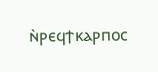ⲛ̀ⲣⲉϥϯⲕⲁⲣⲡⲟⲥ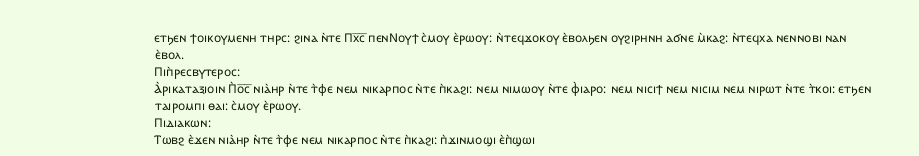ⲉⲧϧⲉⲛ ϯⲟⲓⲕⲟⲩⲙⲉⲛⲏ ⲧⲏⲣⲥ: ϩⲓⲛⲁ ⲛ̀ⲧⲉ Ⲡⲭ̅ⲥ̅ ⲡⲉⲛⲚⲟⲩϯ ⲥ̀ⲙⲟⲩ ⲉ̀ⲣⲱⲟⲩ: ⲛ̀ⲧⲉϥϫⲟⲕⲟⲩ ⲉ̀ⲃⲟⲗϧⲉⲛ ⲟⲩϩⲓⲣⲏⲛⲏ ⲁϭⲛⲉ ⲙ̀ⲕⲁϩ: ⲛ̀ⲧⲉϥⲭⲁ ⲛⲉⲛⲛⲟⲃⲓ ⲛⲁⲛ ⲉ̀ⲃⲟⲗ.
Ⲡⲓⲡ̀ⲣⲉⲥⲃⲩⲧⲉⲣⲟⲥ:
Ⲁ̀ⲣⲓⲕⲁⲧⲁⲝⲓⲟⲓⲛ Ⲡ̀ⲟ̅ⲥ̅ ⲛⲓⲁ̀ⲏⲣ ⲛ̀ⲧⲉ ⲧ̀ⲫⲉ ⲛⲉⲙ ⲛⲓⲕⲁⲣⲡⲟⲥ ⲛ̀ⲧⲉ ⲡ̀ⲕⲁϩⲓ: ⲛⲉⲙ ⲛⲓⲙⲱⲟⲩ ⲛ̀ⲧⲉ ⲫ̀ⲓⲁⲣⲟ: ⲛⲉⲙ ⲛⲓⲥⲓϯ ⲛⲉⲙ ⲛⲓⲥⲓⲙ ⲛⲉⲙ ⲛⲓⲣⲱⲧ ⲛ̀ⲧⲉ ⲧ̀ⲕⲟⲓ: ⲉⲧϧⲉⲛ ⲧⲁⲓⲣⲟⲙⲡⲓ ⲑⲁⲓ: ⲥ̀ⲙⲟⲩ ⲉ̀ⲣⲱⲟⲩ.
Ⲡⲓⲇⲓⲁⲕⲱⲛ:
Ⲧⲱⲃϩ ⲉ̀ϫⲉⲛ ⲛⲓⲁ̀ⲏⲣ ⲛ̀ⲧⲉ ⲧ̀ⲫⲉ ⲛⲉⲙ ⲛⲓⲕⲁⲣⲡⲟⲥ ⲛ̀ⲧⲉ ⲡ̀ⲕⲁϩⲓ: ⲡ̀ϫⲓⲛⲙⲟϣⲓ ⲉ̀ⲡ̀ϣⲱⲓ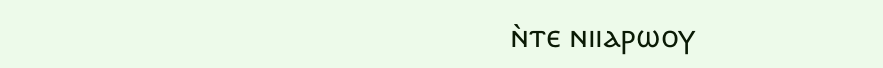ⲛ̀ⲧⲉ ⲛⲓⲓⲁⲣⲱⲟⲩ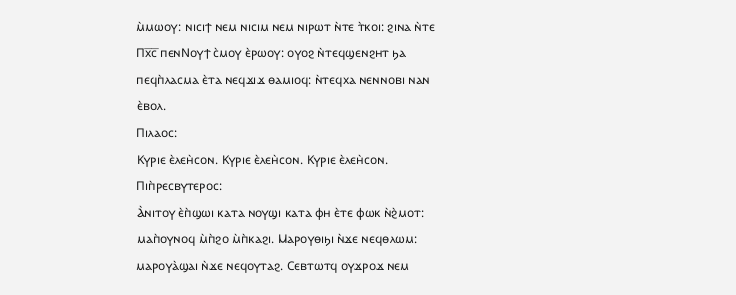ⲙ̀ⲙⲱⲟⲩ: ⲛⲓⲥⲓϯ ⲛⲉⲙ ⲛⲓⲥⲓⲙ ⲛⲉⲙ ⲛⲓⲣⲱⲧ ⲛ̀ⲧⲉ ⲧ̀ⲕⲟⲓ: ϩⲓⲛⲁ ⲛ̀ⲧⲉ Ⲡⲭ̅ⲥ̅ ⲡⲉⲛⲚⲟⲩϯ ⲥ̀ⲙⲟⲩ ⲉ̀ⲣⲱⲟⲩ: ⲟⲩⲟϩ ⲛ̀ⲧⲉϥϣⲉⲛϩⲏⲧ ϧⲁ ⲡⲉϥⲡ̀ⲗⲁⲥⲙⲁ ⲉ̀ⲧⲁ ⲛⲉϥϫⲓϫ ⲑⲁⲙⲓⲟϥ: ⲛ̀ⲧⲉϥⲭⲁ ⲛⲉⲛⲛⲟⲃⲓ ⲛⲁⲛ ⲉ̀ⲃⲟⲗ.
Ⲡⲓⲗⲁⲟⲥ:
Ⲕⲩⲣⲓⲉ ⲉ̀ⲗⲉⲏ̀ⲥⲟⲛ. Ⲕⲩⲣⲓⲉ ⲉ̀ⲗⲉⲏ̀ⲥⲟⲛ. Ⲕⲩⲣⲓⲉ ⲉ̀ⲗⲉⲏ̀ⲥⲟⲛ.
Ⲡⲓⲡ̀ⲣⲉⲥⲃⲩⲧⲉⲣⲟⲥ:
Ⲁ̀ⲛⲓⲧⲟⲩ ⲉ̀ⲡ̀ϣⲱⲓ ⲕⲁⲧⲁ ⲛⲟⲩϣⲓ ⲕⲁⲧⲁ ⲫⲏ ⲉ̀ⲧⲉ ⲫⲱⲕ ⲛ̀ϩ̀ⲙⲟⲧ: ⲙⲁⲡ̀ⲟⲩⲛⲟϥ ⲙ̀ⲡ̀ϩⲟ ⲙ̀ⲡ̀ⲕⲁϩⲓ. Ⲙⲁⲣⲟⲩⲑⲓϧⲓ ⲛ̀ϫⲉ ⲛⲉϥⲑⲗⲱⲙ: ⲙⲁⲣⲟⲩⲁ̀ϣⲁⲓ ⲛ̀ϫⲉ ⲛⲉϥⲟⲩⲧⲁϩ. Ⲥⲉⲃⲧⲱⲧϥ ⲟⲩϫⲣⲟϫ ⲛⲉⲙ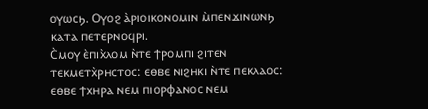ⲟⲩⲱⲥϧ. Ⲟⲩⲟϩ ⲁ̀ⲣⲓⲟⲓⲕⲟⲛⲟⲙⲓⲛ ⲙ̀ⲡⲉⲛϫⲓⲛⲱⲛϧ ⲕⲁⲧⲁ ⲡⲉⲧⲉⲣⲛⲟϥⲣⲓ.
Ⲥ̀ⲙⲟⲩ ⲉ̀ⲡⲓⲭ̀ⲗⲟⲙ ⲛ̀ⲧⲉ ϯⲣⲟⲙⲡⲓ ϩⲓⲧⲉⲛ ⲧⲉⲕⲙⲉⲧⲭ̀ⲣⲏⲥⲧⲟⲥ: ⲉⲑⲃⲉ ⲛⲓϩⲏⲕⲓ ⲛ̀ⲧⲉ ⲡⲉⲕⲗⲁⲟⲥ: ⲉⲑⲃⲉ ϯⲭⲏⲣⲁ ⲛⲉⲙ ⲡⲓⲟⲣⲫⲁⲛⲟⲥ ⲛⲉⲙ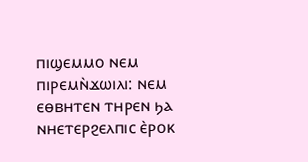ⲡⲓϣⲉⲙⲙⲟ ⲛⲉⲙ ⲡⲓⲣⲉⲙⲛ̀ϫⲱⲓⲗⲓ: ⲛⲉⲙ ⲉⲑⲃⲏⲧⲉⲛ ⲧⲏⲣⲉⲛ ϧⲁ ⲛⲏⲉⲧⲉⲣϩⲉⲗⲡⲓⲥ ⲉ̀ⲣⲟⲕ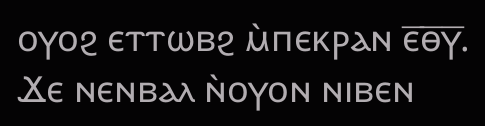ⲟⲩⲟϩ ⲉⲧⲧⲱⲃϩ ⲙ̀ⲡⲉⲕⲣⲁⲛ ⲉ̅ⲑ̅ⲩ̅. Ϫⲉ ⲛⲉⲛⲃⲁⲗ ⲛ̀ⲟⲩⲟⲛ ⲛⲓⲃⲉⲛ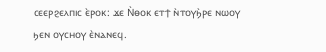ⲥⲉⲉⲣϩⲉⲗⲡⲓⲥ ⲉ̀ⲣⲟⲕ: ϫⲉ Ⲛ̀ⲑⲟⲕ ⲉⲧϯ ⲛ̀ⲧⲟⲩϧ̀ⲣⲉ ⲛⲱⲟⲩ ϧⲉⲛ ⲟⲩⲥⲏⲟⲩ ⲉ̀ⲛⲁⲛⲉϥ.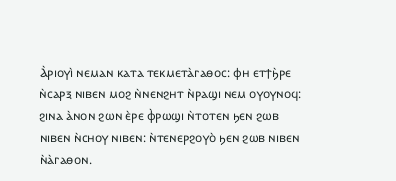Ⲁ̀ⲣⲓⲟⲩⲓ̀ ⲛⲉⲙⲁⲛ ⲕⲁⲧⲁ ⲧⲉⲕⲙⲉⲧⲁ̀ⲅⲁⲑⲟⲥ: ⲫⲏ ⲉⲧϯϧ̀ⲣⲉ ⲛ̀ⲥⲁⲣⲝ ⲛⲓⲃⲉⲛ ⲙⲟϩ ⲛ̀ⲛⲉⲛϩⲏⲧ ⲛ̀ⲣⲁϣⲓ ⲛⲉⲙ ⲟⲩⲟⲩⲛⲟϥ: ϩⲓⲛⲁ ⲁ̀ⲛⲟⲛ ϩⲱⲛ ⲉ̀ⲣⲉ ⲫ̀ⲣⲱϣⲓ ⲛ̀ⲧⲟⲧⲉⲛ ϧⲉⲛ ϩⲱⲃ ⲛⲓⲃⲉⲛ ⲛ̀ⲥⲏⲟⲩ ⲛⲓⲃⲉⲛ: ⲛ̀ⲧⲉⲛⲉⲣϩⲟⲩⲟ̀ ϧⲉⲛ ϩⲱⲃ ⲛⲓⲃⲉⲛ ⲛ̀ⲁ̀ⲅⲁⲑⲟⲛ.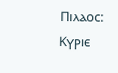Ⲡⲓⲗⲁⲟⲥ:
Ⲕⲩⲣⲓⲉ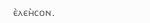ⲉ̀ⲗⲉⲏ̀ⲥⲟⲛ.